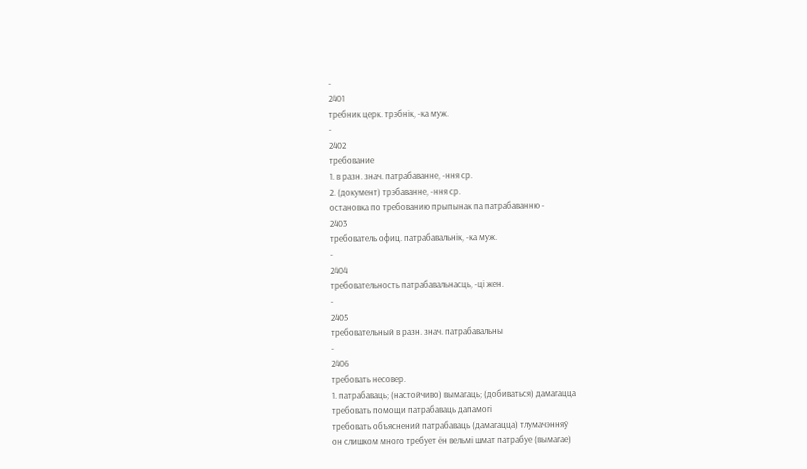-
2401
требник церк. трэбнік, -ка муж.
-
2402
требование
1. в разн. знач. патрабаванне, -ння ср.
2. (документ) трэбаванне, -ння ср.
остановка по требованию прыпынак па патрабаванню -
2403
требователь офиц. патрабавальнік, -ка муж.
-
2404
требовательность патрабавальнасць, -ці жен.
-
2405
требовательный в разн. знач. патрабавальны
-
2406
требовать несовер.
1. патрабаваць; (настойчиво) вымагаць; (добиваться) дамагацца
требовать помощи патрабаваць дапамогі
требовать объяснений патрабаваць (дамагацца) тлумачэнняў
он слишком много требует ён вельмі шмат патрабуе (вымагае)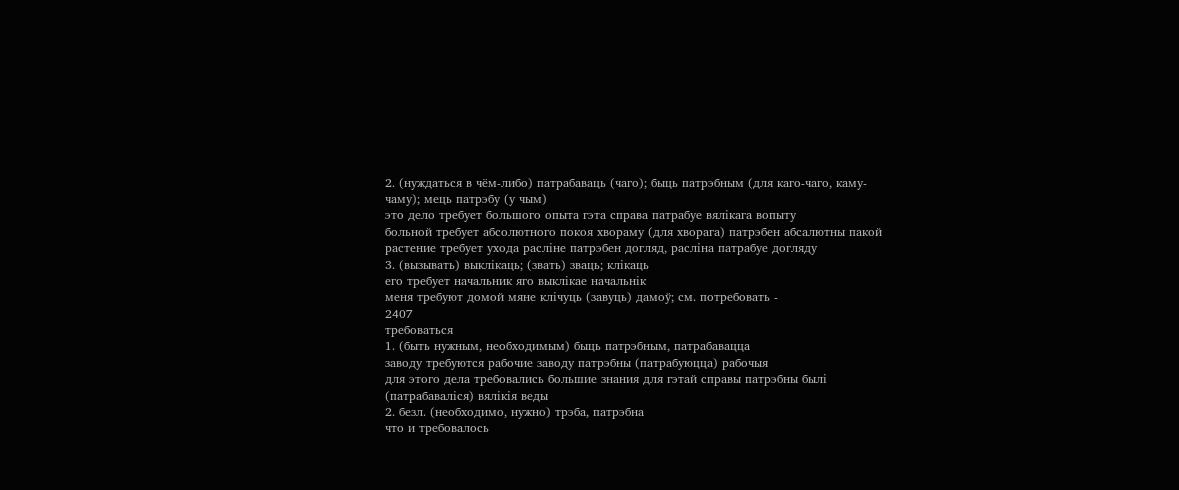2. (нуждаться в чём-либо) патрабаваць (чаго); быць патрэбным (для каго-чаго, каму-чаму); мець патрэбу (у чым)
это дело требует большого опыта гэта справа патрабуе вялікага вопыту
больной требует абсолютного покоя хвораму (для хворага) патрэбен абсалютны пакой
растение требует ухода расліне патрэбен догляд, расліна патрабуе догляду
3. (вызывать) выклікаць; (звать) зваць; клікаць
его требует начальник яго выклікае начальнік
меня требуют домой мяне клічуць (завуць) дамоў; см. потребовать -
2407
требоваться
1. (быть нужным, необходимым) быць патрэбным, патрабавацца
заводу требуются рабочие заводу патрэбны (патрабуюцца) рабочыя
для этого дела требовались большие знания для гэтай справы патрэбны былі (патрабаваліся) вялікія веды
2. безл. (необходимо, нужно) трэба, патрэбна
что и требовалось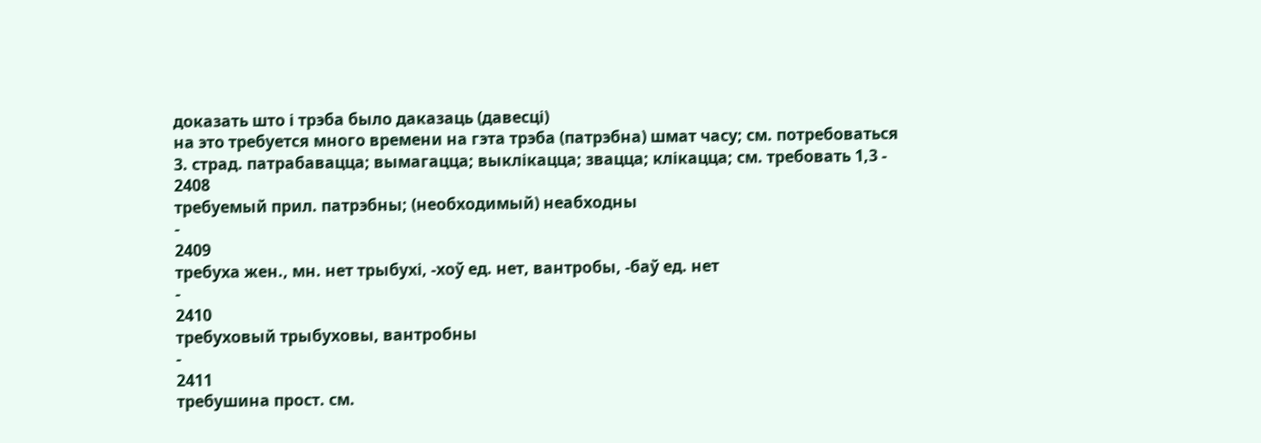доказать што і трэба было даказаць (давесці)
на это требуется много времени на гэта трэба (патрэбна) шмат часу; см. потребоваться
3. страд. патрабавацца; вымагацца; выклікацца; звацца; клікацца; см. требовать 1,3 -
2408
требуемый прил. патрэбны; (необходимый) неабходны
-
2409
требуха жен., мн. нет трыбухі, -хоў ед. нет, вантробы, -баў ед. нет
-
2410
требуховый трыбуховы, вантробны
-
2411
требушина прост. см.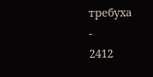требуха
-
2412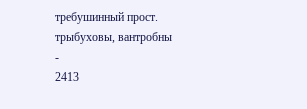требушинный прост. трыбуховы, вантробны
-
2413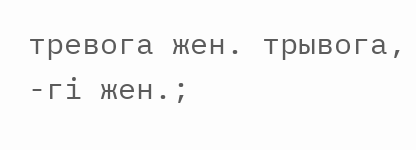тревога жен. трывога, -гі жен.;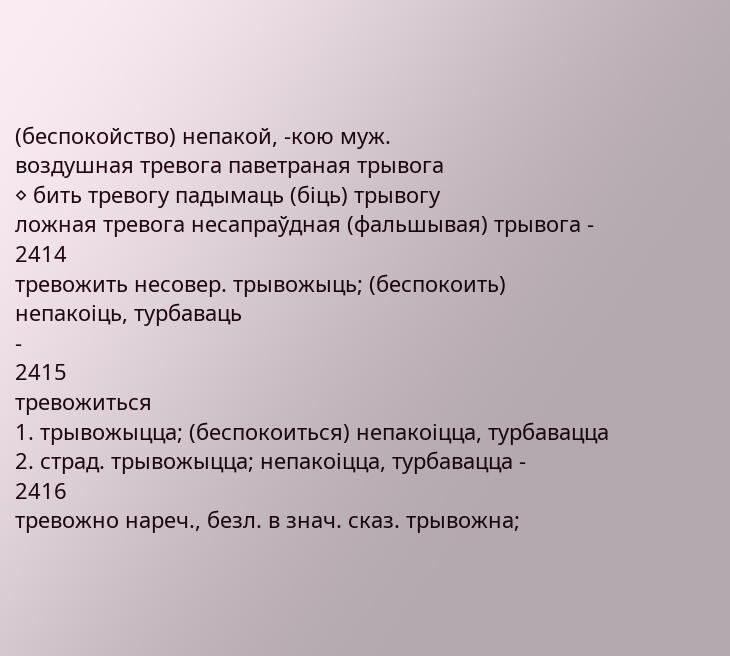(беспокойство) непакой, -кою муж.
воздушная тревога паветраная трывога
◊ бить тревогу падымаць (біць) трывогу
ложная тревога несапраўдная (фальшывая) трывога -
2414
тревожить несовер. трывожыць; (беспокоить) непакоіць, турбаваць
-
2415
тревожиться
1. трывожыцца; (беспокоиться) непакоіцца, турбавацца
2. страд. трывожыцца; непакоіцца, турбавацца -
2416
тревожно нареч., безл. в знач. сказ. трывожна;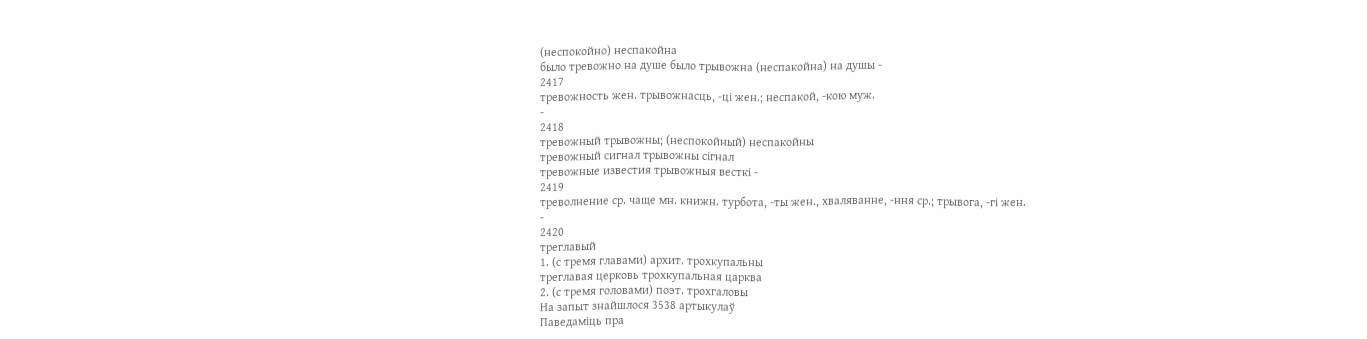(неспокойно) неспакойна
было тревожно на душе было трывожна (неспакойна) на душы -
2417
тревожность жен. трывожнасць, -ці жен.; неспакой, -кою муж.
-
2418
тревожный трывожны; (неспокойный) неспакойны
тревожный сигнал трывожны сігнал
тревожные известия трывожныя весткі -
2419
треволнение ср. чаще мн. книжн. турбота, -ты жен., хваляванне, -ння ср.; трывога, -гі жен.
-
2420
треглавый
1. (с тремя главами) архит. трохкупальны
треглавая церковь трохкупальная царква
2. (с тремя головами) поэт. трохгаловы
На запыт знайшлося 3538 артыкулаў
Паведаміць пра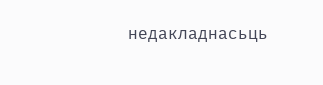недакладнасьць